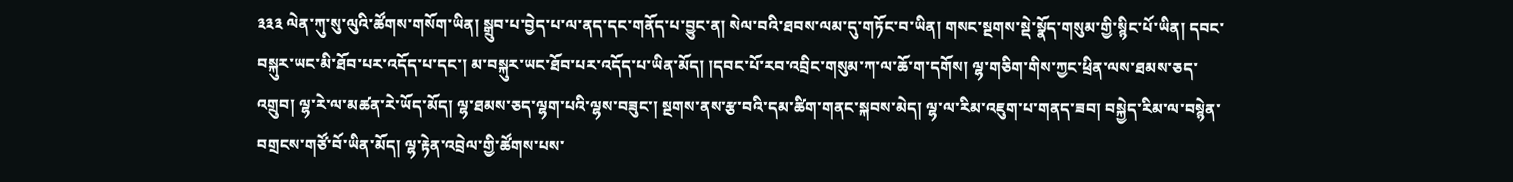༣༣༣ ལེན་ཀུ་སུ་ལུའི་ཚོགས་གསོག་ཡིན། སྒྲུབ་པ་བྱེད་པ་ལ་ནད་དང་གནོད་པ་བྱུང་ན། སེལ་བའི་ཐབས་ལམ་དུ་གཏོང་བ་ཡིན། གསང་སྔགས་སྡེ་སྣོད་གསུམ་གྱི་སྙིང་པོ་ཡིན། དབང་བསྐུར་ཡང་མི་ཐོབ་པར་འདོད་པ་དང་། མ་བསྐུར་ཡང་ཐོབ་པར་འདོད་པ་ཡིན་མོད། །དབང་པོ་རབ་འབྲིང་གསུམ་ཀ་ལ་ཆོ་ག་དགོས། ལྷ་གཅིག་གིས་ཀྱང་ཕྲིན་ལས་ཐམས་ཅད་འགྲུབ། ལྷ་རེ་ལ་མཚན་རེ་ཡོད་མོད། ལྷ་ཐམས་ཅད་ལྷག་པའི་ལྷས་བཟུང་། སྔགས་ནས་རྩ་བའི་དམ་ཚིག་གནང་སྐབས་མེད། ལྷ་ལ་རིམ་འཇུག་པ་གནད་ཟབ། བསྐྱེད་རིམ་ལ་བསྙེན་བགྲངས་གཙོ་བོ་ཡིན་མོད། ལྷ་རྟེན་འབྲེལ་གྱི་ཚོགས་པས་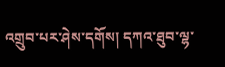འགྲུབ་པར་ཤེས་དགོས། དཀའ་ཐུབ་ལྷ་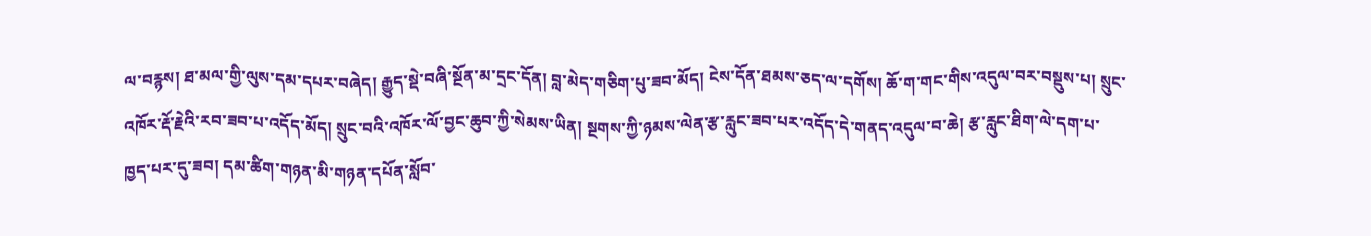ལ་བརྙས། ཐ་མལ་གྱི་ལུས་དམ་དཔར་བཞེད། རྒྱུད་སྡེ་བཞི་སྔོན་མ་དྲང་དོན། བླ་མེད་གཅིག་པུ་ཟབ་མོད། ངེས་དོན་ཐམས་ཅད་ལ་དགོས། ཆོ་ག་གང་གིས་འདུལ་བར་བསྡུས་པ། སྲུང་འཁོར་རྡོ་རྗེའི་རབ་ཟབ་པ་འདོད་མོད། སྲུང་བའི་འཁོར་ལོ་བྱང་ཆུབ་ཀྱི་སེམས་ཡིན། སྔགས་ཀྱི་ཉམས་ལེན་རྩ་རླུང་ཟབ་པར་འདོད་དེ་གནད་འདུལ་བ་ཆེ། རྩ་རླུང་ཐིག་ལེ་དག་པ་ཁྱད་པར་དུ་ཟབ། དམ་ཚིག་གཉན་མི་གཉན་དཔོན་སློབ་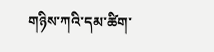གཉིས་ཀའི་དམ་ཚིག་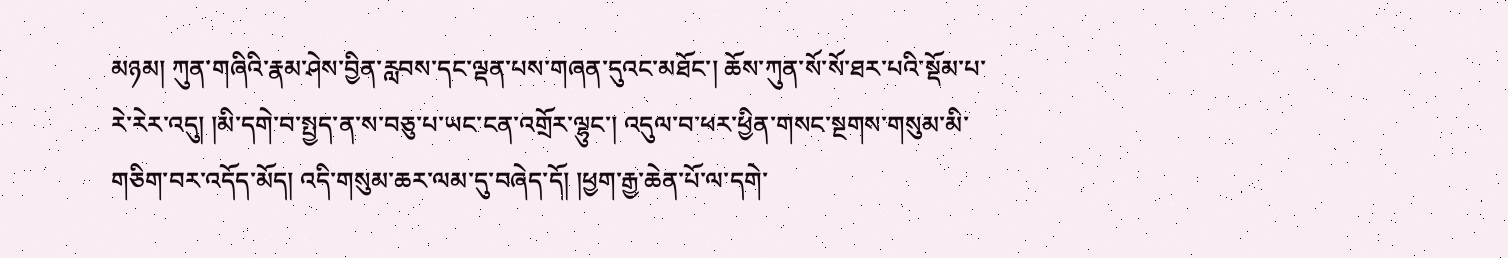མཉམ། ཀུན་གཞིའི་རྣམ་ཤེས་བྱིན་རླབས་དང་ལྡན་པས་གཞན་དུའང་མཐོང་། ཆོས་ཀུན་སོ་སོ་ཐར་པའི་སྡོམ་པ་རེ་རེར་འདུ། །མི་དགེ་བ་སྤྱད་ན་ས་བཅུ་པ་ཡང་ངན་འགྲོར་ལྷུང་། འདུལ་བ་ཕར་ཕྱིན་གསང་སྔགས་གསུམ་མི་གཅིག་བར་འདོད་མོད། འདི་གསུམ་ཆར་ལམ་དུ་བཞེད་དོ། །ཕྱག་རྒྱ་ཆེན་པོ་ལ་དགེ་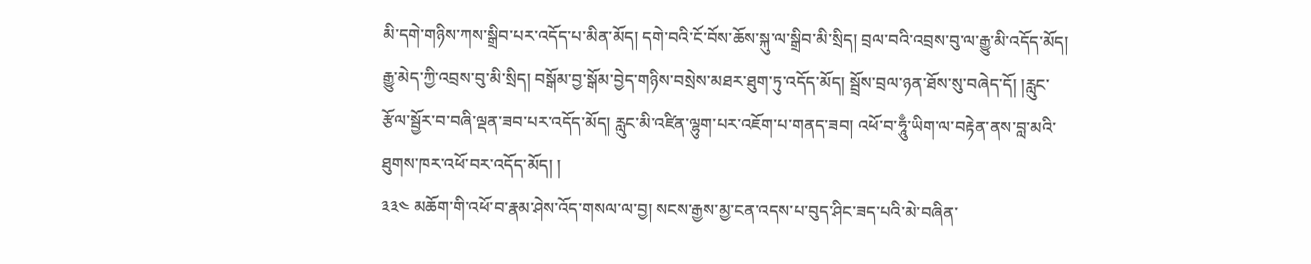མི་དགེ་གཉིས་ཀས་སྒྲིབ་པར་འདོད་པ་མིན་མོད། དགེ་བའི་ངོ་བོས་ཆོས་སྐུ་ལ་སྒྲིབ་མི་སྲིད། བྲལ་བའི་འབྲས་བུ་ལ་རྒྱུ་མི་འདོད་མོད། རྒྱུ་མེད་ཀྱི་འབྲས་བུ་མི་སྲིད། བསྒོམ་བྱ་སྒོམ་བྱེད་གཉིས་བསྲེས་མཐར་ཐུག་ཏུ་འདོད་མོད། སྦྲོས་བྲལ་ཉན་ཐོས་སུ་བཞེད་དོ། །རླུང་རྩོལ་སྦྱོར་བ་བཞི་ལྡན་ཟབ་པར་འདོད་མོད། རླུང་མི་འཛིན་ལྷུག་པར་འཇོག་པ་གནད་ཟབ། འཕོ་བ་ཧཱུྃ་ཡིག་ལ་བརྟེན་ནས་བླ་མའི་ཐུགས་ཁར་འཕོ་བར་འདོད་མོད། །
༣༣༤ མཆོག་གི་འཕོ་བ་རྣམ་ཤེས་འོད་གསལ་ལ་བྱ། སངས་རྒྱས་མྱ་ངན་འདས་པ་བུད་ཤིང་ཟད་པའི་མེ་བཞིན་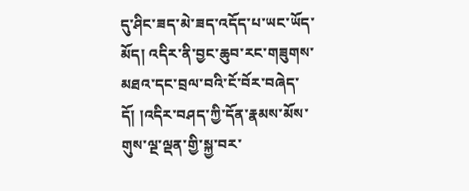དུ་ཤིང་ཟད་མེ་ཟད་འདོད་པ་ཡང་ཡོད་མོད། འདིར་ནི་བྱང་ཆུབ་རང་གཟུགས་མཐའ་དང་བྲལ་བའི་ངོ་བོར་བཞེད་དོ། །འདིར་བཤད་ཀྱི་དོན་རྣམས་མོས་གུས་ལྔ་ལྡན་གྱི་སྐྱ་བར་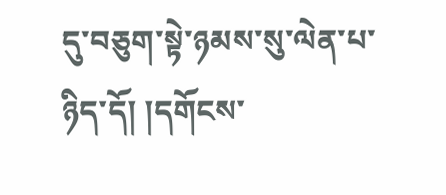དུ་བཅུག་སྟེ་ཉམས་སུ་ལེན་པ་ཉིད་དོ། །དགོངས་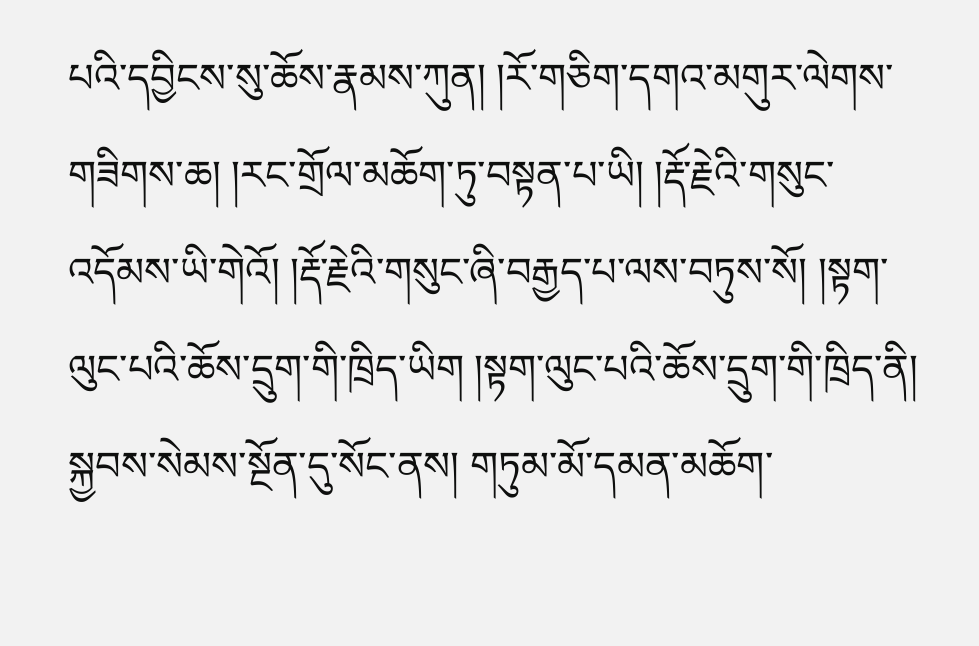པའི་དབྱིངས་སུ་ཆོས་རྣམས་ཀུན། །རོ་གཅིག་དགའ་མགུར་ལེགས་གཟིགས་ཆ། །རང་གྲོལ་མཆོག་ཏུ་བསྟན་པ་ཡི། །རྡོ་རྗེའི་གསུང་འདོམས་ཡི་གེའོ། །རྡོ་རྗེའི་གསུང་ཞི་བརྒྱད་པ་ལས་བཏུས་སོ། །སྟག་ལུང་པའི་ཆོས་དྲུག་གི་ཁྲིད་ཡིག །སྟག་ལུང་པའི་ཆོས་དྲུག་གི་ཁྲིད་ནི། སྐྱབས་སེམས་སྔོན་དུ་སོང་ནས། གཏུམ་མོ་དམན་མཆོག་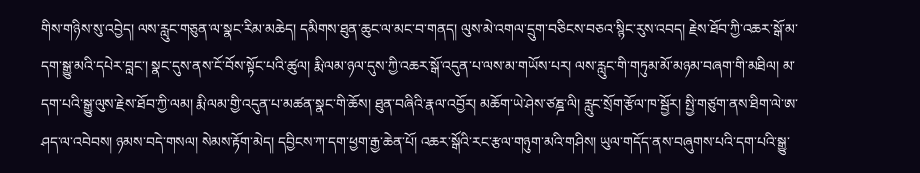གིས་གཉིས་སུ་འབྱེད། ལས་རླུང་གཅུན་ལ་སྣང་རིམ་མཆེད། དམིགས་ཐུན་ཆུང་ལ་མང་བ་གནད། ལུས་མེ་འགལ་དྲུག་བཅིངས་བཅའ་སྙིང་རུས་འབད། རྗེས་ཐོབ་ཀྱི་འཆར་སྒོ་མ་དག་སྒྱུ་མའི་དཔེར་བླང་། སྣང་དུས་ནས་ངོ་བོས་སྟོང་པའི་ཚུལ། རྨི་ལམ་ཉལ་དུས་ཀྱི་འཆར་སྒོ་འདུན་པ་ལས་མ་གཡོས་པར། ལས་རླུང་གི་གཏུམ་མོ་མཉམ་བཞག་གི་མཐིལ། མ་དག་པའི་སྒྱུ་ལུས་རྗེས་ཐོབ་ཀྱི་ལམ། རྨི་ལམ་གྱི་འདུན་པ་མཚན་སྣང་གི་ཆོས། ཐུན་བཞིའི་རྣལ་འབྱོར། མཆོག་ཡེ་ཤེས་ཙཎྜ་ལི། རླུང་སྲོག་རྩོལ་ཁ་སྦྱོར། སྤྱི་གཙུག་ནས་ཐིག་ལེ་ཨ་ཤད་ལ་འབེབས། ཉམས་བདེ་གསལ། སེམས་རྟོག་མེད། དབྱིངས་ཀ་དག་ཕྱག་རྒྱ་ཆེན་པོ། འཆར་སྒོའི་རང་རྩལ་གཉུག་མའི་གཤིས། ཡུལ་གདོད་ནས་བཞུགས་པའི་དག་པའི་སྒྱུ་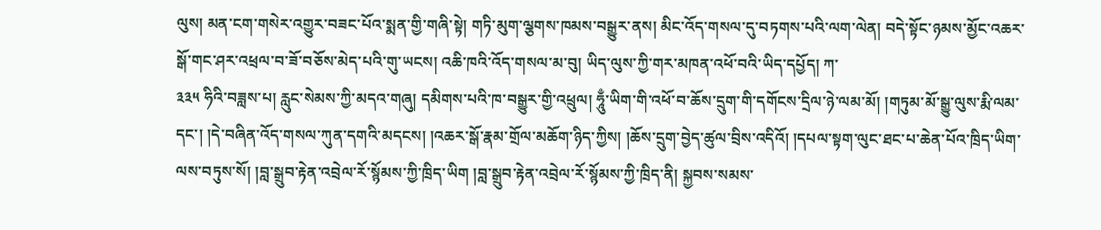ལུས། མན་ངག་གསེར་འགྱུར་བཟང་པོའ་སྨན་གྱི་གཞི་སྟེ། གཏི་མུག་ལྕགས་ཁམས་བསྒྱུར་ནས། མིང་འོད་གསལ་དུ་བཏགས་པའི་ལག་ལེན། བདེ་སྟོང་ཉམས་མྱོང་འཆར་སྒོ་གང་ཤར་འཕྲལ་བ་ཟོ་བཅོས་མེད་པའི་གུ་ཡངས། འཆི་ཁའི་འོད་གསལ་མ་བུ། ཡིད་ལུས་ཀྱི་གར་མཁན་འཕོ་བའི་ཡིད་དཔྱོད། ཀ་
༣༣༥ ཧིའི་བཟླས་པ། རླུང་སེམས་ཀྱི་མདའ་གཞུ། དམིགས་པའི་ཁ་བསྒྱུར་གྱི་འཕྲུལ། ཧཱུྃ་ཡིག་གི་འཕོ་བ་ཆོས་དྲུག་གི་དགོངས་དྲིལ་ཉེ་ལམ་མོ། །གཏུམ་མོ་སྒྱུ་ལུས་རྨི་ལམ་དང་། །དེ་བཞིན་འོད་གསལ་ཀུན་དགའི་མདངས། །འཆར་སྒོ་རྣམ་གྲོལ་མཆོག་ཉིད་ཀྱིས། །ཆོས་དྲུག་བྱེད་ཚུལ་བྲིས་འདིའོ། །དཔལ་སྟག་ལུང་ཐང་པ་ཆེན་པོའ་ཁྲིད་ཡིག་ལས་བཏུས་སོ། །བླ་སྒྲུབ་རྟེན་འབྲེལ་རོ་སྙོམས་ཀྱི་ཁྲིད་ཡིག །བླ་སྒྲུབ་རྟེན་འབྲེལ་རོ་སྙོམས་ཀྱི་ཁྲིད་ནི། སྐྱབས་སམས་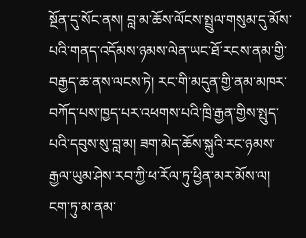སྔོན་དུ་སོང་ནས། བླ་མ་ཆོས་ལོངས་སྤྲུལ་གསུམ་དུ་མོས་པའི་གནད་འདོམས་ཉམས་ལེན་ཡང་ཐོ་རངས་ནམ་གྱི་བརྒྱད་ཆ་ནས་ལངས་ཏེ། རང་གི་མདུན་གྱི་ནམ་མཁར་བཀོད་པས་ཁྱད་པར་འཕགས་པའི་ཁྲི་རྒྱན་གྱིས་སྤུད་པའི་དབུས་སུ་བླ་མ། ཟག་མེད་ཆོས་སྐུའི་རང་ཉམས་རྒྱལ་ཡུམ་ཤེས་རབ་ཀྱི་ཕ་རོལ་ཏུ་ཕྱིན་མར་མོས་ལ། ངག་ཏུ་མ་ནམ་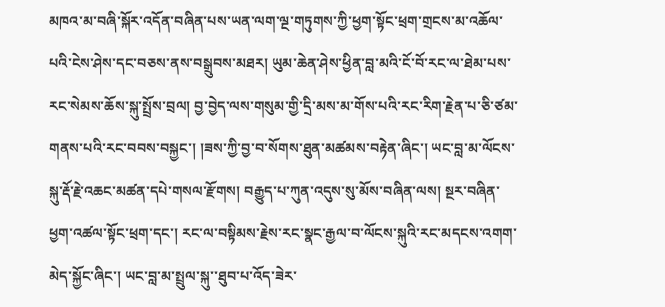མཁའ་མ་བཞི་སྐོར་འདོན་བཞིན་པས་ཡན་ལག་ལྔ་གཏུགས་ཀྱི་ཕྱག་སྟོང་ཕྲག་གྲངས་མ་འཆོལ་པའི་ངེས་ཤེས་དང་བཅས་ནས་བསྒྲུབས་མཐར། ཡུམ་ཆེན་ཤེས་ཕྱིན་བླ་མའི་ངོ་བོ་རང་ལ་ཐེམ་པས་རང་སེམས་ཆོས་སྐུ་སྤྲོས་བྲལ། བྱ་བྱེད་ལས་གསུམ་གྱི་དྲི་མས་མ་གོས་པའི་རང་རིག་རྗེན་པ་ཅི་ཙམ་གནས་པའི་རང་བབས་བསྐྱང་། །ཟས་ཀྱི་བྱ་བ་སོགས་ཐུན་མཚམས་བརྟེན་ཞིང་། ཡང་བླ་མ་ལོངས་སྐུ་རྡོ་རྗེ་འཆང་མཚན་དཔེ་གསལ་རྫོགས། བརྒྱུད་པ་ཀུན་འདུས་སུ་མོས་བཞིན་ལས། སྔར་བཞིན་ཕྱག་འཚལ་སྟོང་ཕྲག་དང་། རང་ལ་བསྟིམས་རྗེས་རང་སྣང་རྒྱལ་བ་ལོངས་སྐུའི་རང་མདངས་འགག་མེད་སྐྱོང་ཞིང་། ཡང་བླ་མ་སྤྲུལ་སྐུ་་ཐུབ་པ་འོད་ཟེར་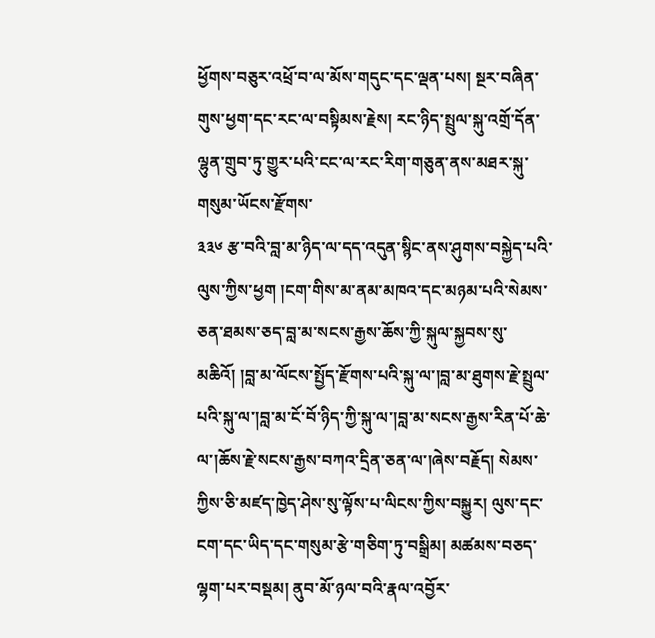ཕྱོགས་བཅུར་འཕྲོ་བ་ལ་མོས་གདུང་དང་ལྡན་པས། སྔར་བཞིན་གུས་ཕྱག་དང་རང་ལ་བསྟིམས་རྗེས། རང་ཉིད་སྤྲུལ་སྐུ་འགྲོ་དོན་ལྷུན་གྲུབ་ཏུ་གྱུར་པའི་ངང་ལ་རང་རིག་གཅུན་ནས་མཐར་སྐུ་གསུམ་ཡོངས་རྫོགས་
༣༣༦ རྩ་བའི་བླ་མ་ཉིད་ལ་དད་འདུན་སྙིང་ནས་ཤུགས་བསྐྱེད་པའི་ལུས་ཀྱིས་ཕྱག །ངག་གིས་མ་ནམ་མཁའ་དང་མཉམ་པའི་སེམས་ཅན་ཐམས་ཅད་བླ་མ་སངས་རྒྱས་ཆོས་ཀྱི་སྐུལ་སྐྱབས་སུ་མཆིའོ། །བླ་མ་ལོངས་སྤྱོད་རྫོགས་པའི་སྐུ་ལ་།བླ་མ་ཐུགས་རྗེ་སྤྲུལ་པའི་སྐུ་ལ་།བླ་མ་ངོ་བོ་ཉིད་ཀྱི་སྐུ་ལ་།བླ་མ་སངས་རྒྱས་རིན་པོ་ཆེ་ལ་།ཆོས་རྗེ་སངས་རྒྱས་བཀའ་དྲིན་ཅན་ལ་།ཞེས་བརྗོད། སེམས་ཀྱིས་ཅི་མཛད་ཁྱེད་ཤེས་སུ་ལྟོས་པ་ལིངས་ཀྱིས་བསྐྱུར། ལུས་དང་ངག་དང་ཡིད་དང་གསུམ་རྩེ་གཅིག་ཏུ་བསྒྲིམ། མཚམས་བཅད་ལྷག་པར་བསྡམ། ནུབ་མོ་ཉལ་བའི་རྣལ་འབྱོར་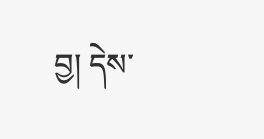བྱ། དེས་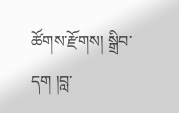ཚོགས་རྫོགས། སྒྲིབ་དག །བླ་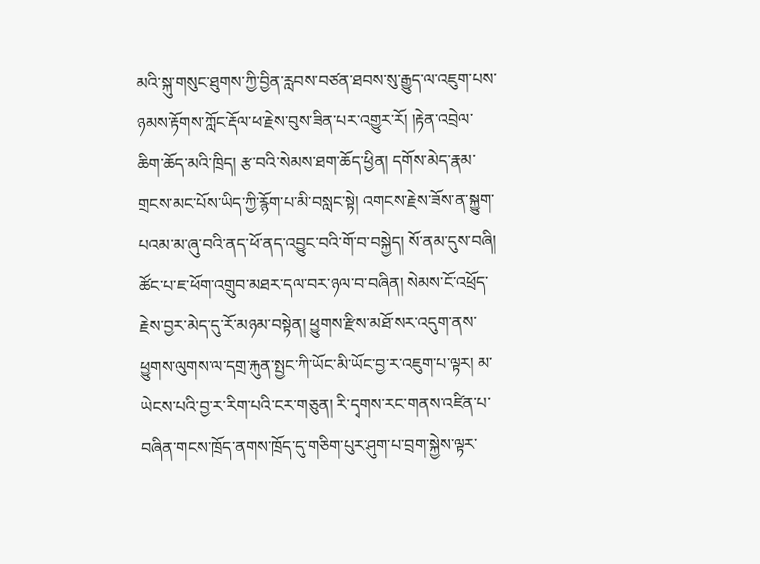མའི་སྐུ་གསུང་ཐུགས་ཀྱི་བྱིན་རླབས་བཙན་ཐབས་སུ་རྒྱུད་ལ་འཇུག་པས་ཉམས་རྟོགས་ཀློང་རྡོལ་ཕ་རྗེས་བུས་ཟིན་པར་འགྱུར་རོ། །རྟེན་འབྲེལ་ཆིག་ཆོད་མའི་ཁྲིད། རྩ་བའི་སེམས་ཐག་ཆོད་ཕྱིན། དགོས་མེད་རྣམ་གྲངས་མང་པོས་ཡིད་ཀྱི་རྙོག་པ་མི་བསླང་སྟེ། འགངས་རྗེས་ཟོས་ན་སྐྱུག་པའམ་མ་ཞུ་བའི་ནད་ཕོ་ནད་འབྱུང་བའི་གོ་བ་བསྐྱེད། སོ་ནམ་དུས་བཞི། ཚོང་པ་ཇ་ཕོག་འགྲུབ་མཐར་དལ་བར་ཉལ་བ་བཞིན། སེམས་ངོ་འཕྲོད་རྗེས་བྱར་མེད་དུ་རོ་མཉམ་བསྟེན། ཕྱུགས་རྫིས་མཐོ་སར་འདུག་ནས་ཕྱུགས་ལུགས་ལ་དགྲ་རྐུན་སྤྱང་ཀི་ཡོང་མི་ཡོང་བྱ་ར་འཇུག་པ་ལྟར། མ་ཡེངས་པའི་བྱ་ར་རིག་པའི་ངར་གཅུན། རི་དྭགས་རང་གནས་འཛིན་པ་བཞིན་གངས་ཁྲོད་ནགས་ཁྲོད་དུ་གཅིག་པུར་ཤུག་པ་བྲག་སྐྱེས་ལྟར་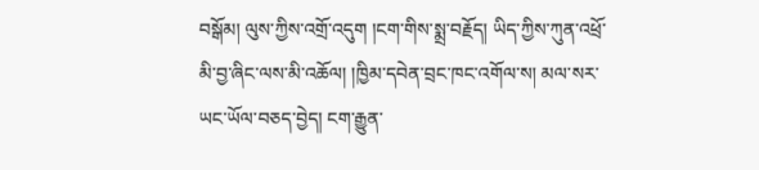བསྒོམ། ལུས་ཀྱིས་འགྲོ་འདུག །ངག་གིས་སྨྲ་བརྗོད། ཡིད་ཀྱིས་ཀུན་འཕྲོ་མི་བྱ་ཞིང་ལས་མི་འཆོལ། །ཁྱིམ་དབེན་བྲང་ཁང་འགོལ་ས། མལ་སར་ཡང་ཡོལ་བཅད་བྱེད། ངག་རྒྱུན་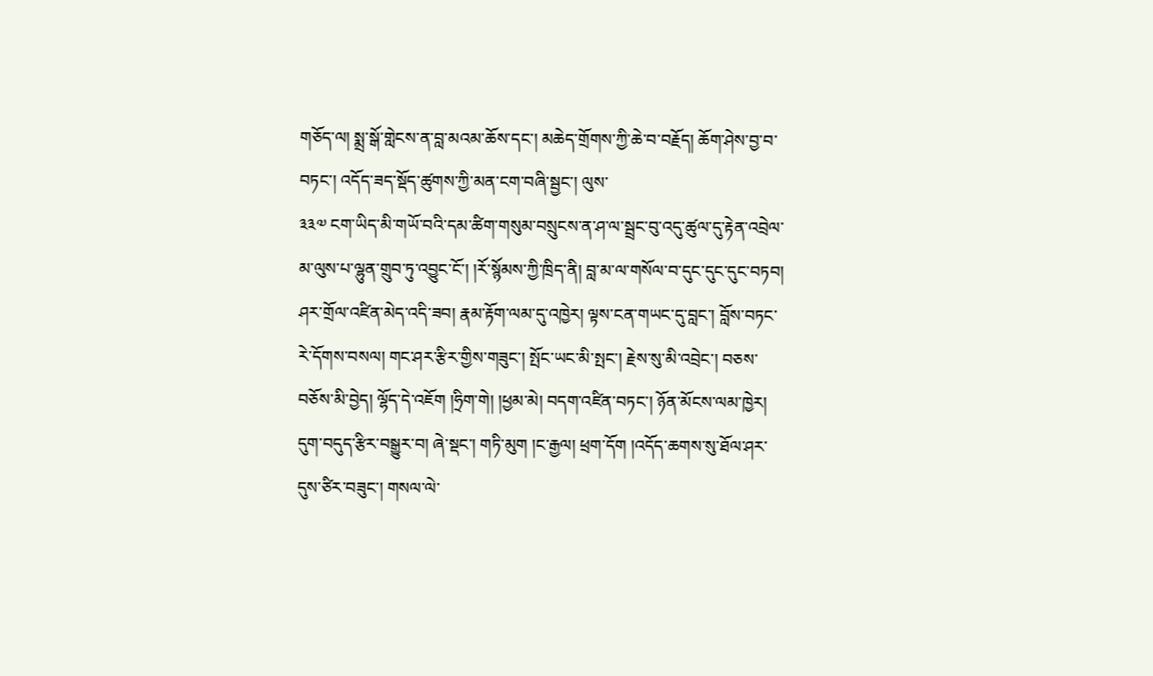གཅོད་ལ། སྨྲ་སྒོ་གླེངས་ན་བླ་མའམ་ཆོས་དང་། མཆེད་གྲོགས་ཀྱི་ཆེ་བ་བརྗོད། ཆོག་ཤེས་བྱ་བ་བཏང་། འདོད་ཟད་སྡོད་ཚུགས་ཀྱི་མན་ངག་བཞི་སྦྱང་། ལུས་
༣༣༧ ངག་ཡིད་མི་གཡོ་བའི་དམ་ཚིག་གསུམ་བསྲུངས་ན་ཤ་ལ་སྦྲང་བུ་འདུ་ཚུལ་དུ་རྟེན་འབྲེལ་མ་ལུས་པ་ལྷུན་གྲུབ་ཏུ་འབྱུང་ངོ་། །རོ་སྙོམས་ཀྱི་ཁྲིད་ནི། བླ་མ་ལ་གསོལ་བ་དུང་དུང་དུང་བཏབ། ཤར་གྲོལ་འཛིན་མེད་འདི་ཟབ། རྣམ་རྟོག་ལམ་དུ་འཁྱེར། ལྟས་ངན་གཡང་དུ་བླང་། བློས་བཏང་རེ་དོགས་བསལ། གང་ཤར་རྩིར་གྱིས་གཟུང་། སྤོང་ཡང་མི་སྤང་། རྗེས་སུ་མི་འབྲེང་། བཅས་བཅོས་མི་བྱེད། ལྷོད་དེ་འཇོག །ཧྲིག་གེ། །ཕྱམ་མེ། བདག་འཛིན་བཏང་། ཉོན་མོངས་ལམ་ཁྱེར། དུག་བདུད་རྩིར་བསྒྱུར་བ། ཞེ་སྡང་། གཏི་མུག །ང་རྒྱལ། ཕྲག་དོག །འདོད་ཆགས་སུ་ཐོལ་ཤར་དུས་ཙིར་བཟུང་། གསལ་ལེ་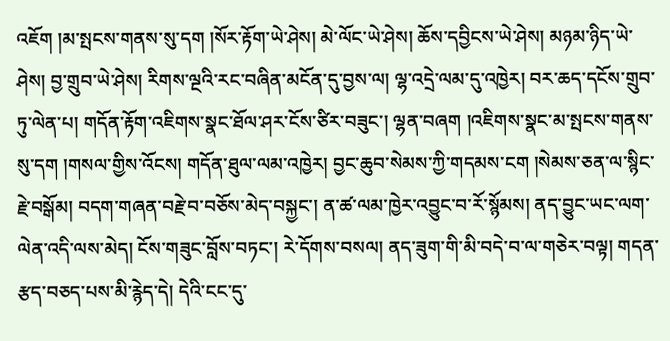འཇོག །མ་སྤངས་གནས་སུ་དག །སོར་རྟོག་ཡེ་ཤེས། མེ་ལོང་ཡེ་ཤེས། ཆོས་དབྱིངས་ཡེ་ཤེས། མཉམ་ཉིད་ཡེ་ཤེས། བྱ་གྲུབ་ཡེ་ཤེས། རིགས་ལྔའི་རང་བཞིན་མངོན་དུ་བྱས་ལ། ལྷ་འདྲེ་ལམ་དུ་འཁྱེར། བར་ཆད་དངོས་གྲུབ་ཏུ་ལེན་པ། གདོན་རྟོག་འཇིགས་སྣང་ཐོལ་ཤར་ངོས་ཙིར་བཟུང་། ལྷན་བཞག །འཇིགས་སྣང་མ་སྤངས་གནས་སུ་དག །གསལ་གྱིས་འོངས། གདོན་ཐུལ་ལམ་འཁྱེར། བྱང་ཆུབ་སེམས་ཀྱི་གདམས་ངག །སེམས་ཅན་ལ་སྙིང་རྗེ་བསྒོམ། བདག་གཞན་བརྗེ་བ་བཅོས་མེད་བསྐྱང་། ན་ཚ་ལམ་ཁྱེར་འབྱུང་བ་རོ་སྙོམས། ནད་བྱུང་ཡང་ལག་ལེན་འདི་ལས་མེད། ངོས་གཟུང་བློས་བཏང་། རེ་དོགས་བསལ། ནད་ཟུག་གི་མི་བདེ་བ་ལ་གཅེར་བལྟ། གདན་རྩད་བཅད་པས་མི་རྙེད་དེ། དེའི་ངང་དུ་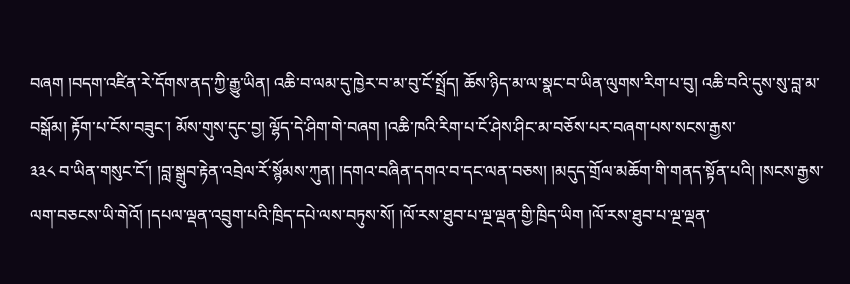བཞག །བདག་འཛིན་རེ་དོགས་ནད་ཀྱི་རྒྱུ་ཡིན། འཆི་བ་ལམ་དུ་ཁྱེར་བ་མ་བུ་ངོ་སྤྲོད། ཆོས་ཉིད་མ་ལ་སྣང་བ་ཡིན་ལུགས་རིག་པ་བུ། འཆི་བའི་དུས་སུ་བླ་མ་བསྒོམ། རྟོག་པ་ངོས་བཟུང་། མོས་གུས་དུང་བྱ། ལྷོད་དེ་ཤིག་གེ་བཞག །འཆི་ཁའི་རིག་པ་ངོ་ཤེས་ཤིང་མ་བཅོས་པར་བཞག་པས་སངས་རྒྱས་
༣༣༨ བ་ཡིན་གསུང་ངོ་། །བླ་སྒྲུབ་རྟེན་འབྲེལ་རོ་སྙོམས་ཀུན། །དགའ་བཞིན་དགའ་བ་དང་ལན་བཅས། །མདུད་གྲོལ་མཆོག་གི་གནད་སྟོན་པའི། །སངས་རྒྱས་ལག་བཅངས་ཡི་གེའོ། །དཔལ་ལྡན་འབྲུག་པའི་ཁྲིད་དཔེ་ལས་བཏུས་སོ། །ལོ་རས་ཐུབ་པ་ལྔ་ལྡན་གྱི་ཁྲིད་ཡིག །ལོ་རས་ཐུབ་པ་ལྔ་ལྡན་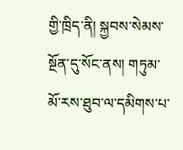གྱི་ཁྲིད་ནི། སྐྱབས་སེམས་སྔོན་དུ་སོང་ནས། གཏུམ་མོ་རས་ཐུབ་ལ་དམིགས་པ་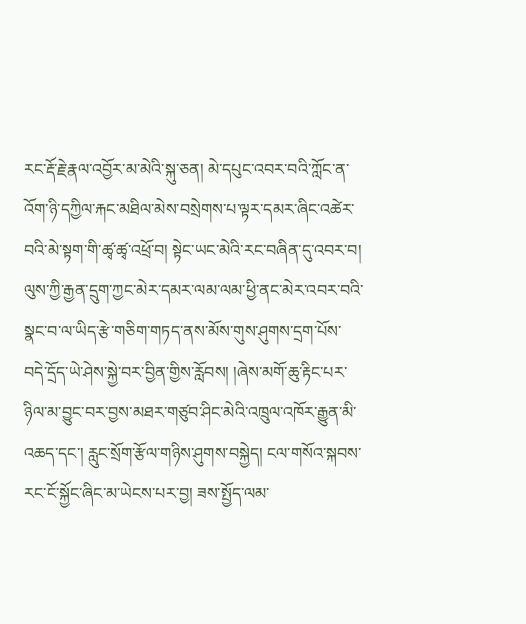རང་རྡོ་རྗེ་རྣལ་འབྱོར་མ་མེའི་སྐུ་ཅན། མེ་དཔུང་འབར་བའི་ཀློང་ན་འོག་ཉི་དཀྱིལ་རྐང་མཐིལ་མེས་བསྲེགས་པ་ལྟར་དམར་ཞིང་འཚེར་བའི་མེ་སྟག་གི་ཚྭ་ཚྭ་འཕྲོ་བ། སྟེང་ཡང་མེའི་རང་བཞིན་དུ་འབར་བ། ལུས་ཀྱི་རྒྱན་དྲུག་ཀྱང་མེར་དམར་ལམ་ལམ་ཕྱི་ནང་མེར་འབར་བའི་སྣང་བ་ལ་ཡིད་རྩེ་གཅིག་གཏད་ནས་མོས་གུས་ཤུགས་དྲག་པོས་བདེ་དྲོད་ཡེ་ཤེས་སྐྱེ་བར་བྱིན་གྱིས་རློབས། །ཞེས་མགོ་ཆུ་རྟིང་པར་ཉིལ་མ་བྱུང་བར་བྱས་མཐར་གཙུབ་ཤིང་མེའི་འཁྲུལ་འཁོར་རྒྱུན་མི་འཆད་དང་། རླུང་སྲོག་རྩོལ་གཉིས་ཤུགས་བསྐྱེད། ངལ་གསོའ་སྐབས་རང་ངོ་སྐྱོང་ཞིང་མ་ཡེངས་པར་བྱ། ཟས་སྤྱོད་ལམ་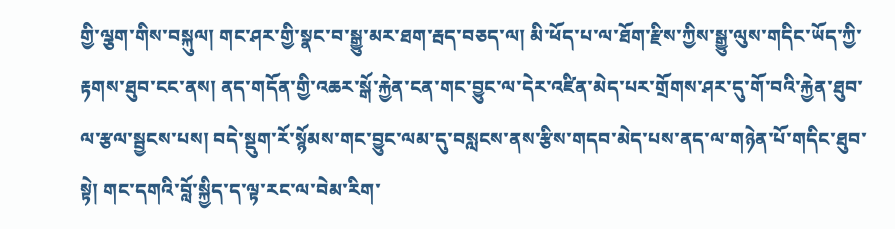གྱི་ལྕག་གིས་བསྐུལ། གང་ཤར་གྱི་སྣང་བ་སྒྱུ་མར་ཐག་རྦད་བཅད་ལ། མི་ཕོད་པ་ལ་ཐོག་རྫིས་ཀྱིས་སྒྱུ་ལུས་གདིང་ཡོད་ཀྱི་རྟགས་ཐུབ་ངང་ནས། ནད་གདོན་གྱི་འཆར་སྒོ་རྐྱེན་ངན་གང་བྱུང་ལ་དེར་འཛིན་མེད་པར་གྲོགས་ཤར་དུ་གོ་བའི་རྐྱེན་ཐུབ་ལ་རྩལ་སྦྱངས་པས། བདེ་སྡུག་རོ་སྙོམས་གང་བྱུང་ལམ་དུ་བསླངས་ནས་རྩིས་གདབ་མེད་པས་ནད་ལ་གཉེན་པོ་གདིང་ཐུབ་སྟེ། གང་དགའི་བློ་སྐྱིད་ད་ལྟ་རང་ལ་བེམ་རིག་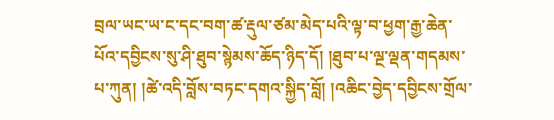བྲལ་ཡང་ཡ་ང་དང་བག་ཚ་རྡུལ་ཙམ་མེད་པའི་ལྟ་བ་ཕྱག་རྒྱ་ཆེན་པོའ་དབྱིངས་སུ་ཤི་ཐུབ་སྙེམས་ཆོད་ཉིད་དོ། །ཐུབ་པ་ལྔ་ལྡན་གདམས་པ་ཀུན། །ཚེ་འདི་བློས་བཏང་དགའ་སྐྱིད་བློ། །འཆིང་བྱེད་དབྱིངས་གྲོལ་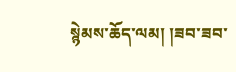སྙེམས་ཆོད་ལམ། །ཟབ་ཟབ་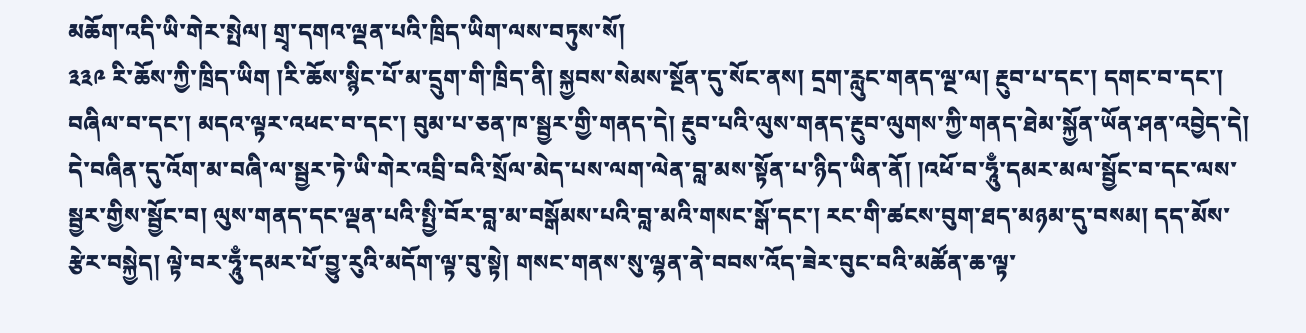མཆོག་འདི་ཡི་གེར་སྤེལ། གྲྭ་དགའ་ལྡན་པའི་ཁྲིད་ཡིག་ལས་བཏུས་སོ།
༣༣༩ རི་ཆོས་ཀྱི་ཁྲིད་ཡིག །རི་ཆོས་སྙིང་པོ་མ་དྲུག་གི་ཁྲིད་ནི། སྐྱབས་སེམས་སྔོན་དུ་སོང་ནས། དྲག་རླུང་གནད་ལྔ་ལ། རྔུབ་པ་དང་། དགང་བ་དང་། བཞིལ་བ་དང་། མདའ་ལྟར་འཕང་བ་དང་། བུམ་པ་ཅན་ཁ་སྦྱར་གྱི་གནད་དེ། རྔུབ་པའི་ལུས་གནད་རྔུབ་ལུགས་ཀྱི་གནད་ཐེམ་སྐྱོན་ཡོན་ཤན་འབྱེད་དེ། དེ་བཞིན་དུ་འོག་མ་བཞི་ལ་སྦྱར་ཏེ་ཡི་གེར་འབྲི་བའི་སྲོལ་མེད་པས་ལག་ལེན་བླ་མས་སྟོན་པ་ཉིད་ཡིན་ནོ། །འཕོ་བ་ཧཱུྃ་དམར་མལ་སྦྱོང་བ་དང་ལས་སྦྱར་གྱིས་སྦྱོང་བ། ལུས་གནད་དང་ལྡན་པའི་སྤྱི་བོར་བླ་མ་བསྒོམས་པའི་བླ་མའི་གསང་སྒོ་དང་། རང་གི་ཚངས་བུག་ཐད་མཉམ་དུ་བསམ། དད་མོས་རྩེར་བསྐྱེད། ལྟེ་བར་ཧཱུྃ་དམར་པོ་བྱུ་རུའི་མདོག་ལྟ་བུ་སྟེ། གསང་གནས་སུ་ལྷན་ནེ་བབས་འོད་ཟེར་བུང་བའི་མཚོན་ཆ་ལྟ་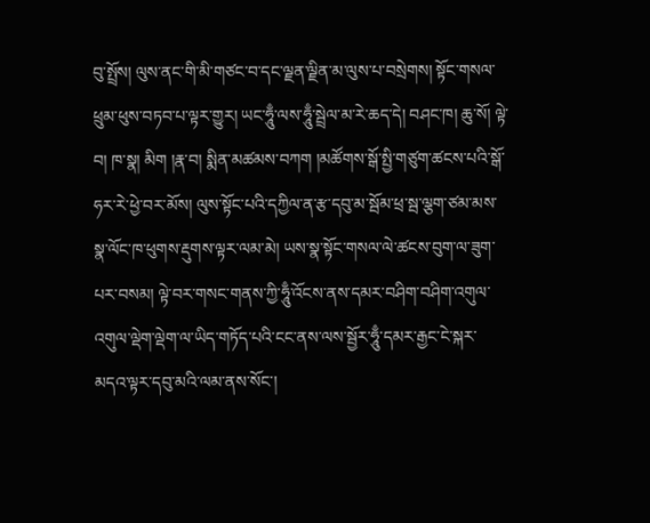བུ་སྤྲོས། ལུས་ནང་གི་མི་གཙང་བ་དང་ལྗན་ལྗིན་མ་ལུས་པ་བསྲེགས། སྟོང་གསལ་ཕྲུམ་ཕུས་བཏབ་པ་ལྟར་གྱུར། ཡང་ཧཱུྃ་ལས་ཧཱུྃ་སྦྲེལ་མ་རེ་ཆད་དེ། བཤང་ཁ། ཆུ་སོ། ལྟེ་བ། ཁ་སྣ། མིག །རྣ་བ། སྨིན་མཚམས་བཀག །མཚོགས་སྒོ་སྤྱི་གཙུག་ཚངས་པའི་སྒོ་ཧར་རེ་ཕྱེ་བར་མོས། ལུས་སྟོང་པའི་དཀྱིལ་ན་རྩ་དབུ་མ་སྦོམ་ཕྲ་སྦ་ལྕག་ཙམ་མས་སྣ་ལོང་ཁ་ཕུགས་རྡུགས་ལྟར་ལམ་མེ། ཡས་སྣ་སྟོང་གསལ་ལེ་ཚངས་བུག་ལ་ཟུག་པར་བསམ། ལྟེ་བར་གསང་གནས་ཀྱི་ཧཱུྃ་འོངས་ནས་དམར་བཤིག་བཤིག་འགུལ་འགུལ་ལྡེག་ལྡེག་ལ་ཡིད་གཏོད་པའི་ངང་ནས་ལས་སྦྱོར་ཧཱུྃ་དམར་རྒྱང་ངེ་སྐར་མདའ་ལྟར་དབུ་མའི་ལམ་ནས་སོང་།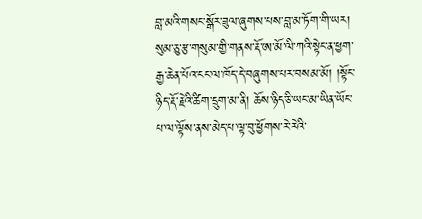བླ་མའི་གསང་སྒོར་ཟུལ་ཞུགས་པས་བླ་མ་ཏོག་གི་ཡར། སུམ་ཅུ་རྩ་གསུམ་གྱི་གནས་རྡོ་ཨ་མོ་ལི་ཀའི་སྟེང་ན་ཕྱག་རྒྱ་ཆེན་པོའ་ངང་ལ་ཁོད་དེ་བཞུགས་པར་བསམ་མོ། །སྟོང་ཉིད་རྡོ་རྗེའི་ཚིག་དྲུག་མ་ནི། ཆོས་ཉིད་ཅི་ཡང་མ་ཡིན་ཡོང་པ་ལ་ལྟོས་ནས་མེད་པ་ལྟ་བུ་ཕྱོགས་རེ་རེའི་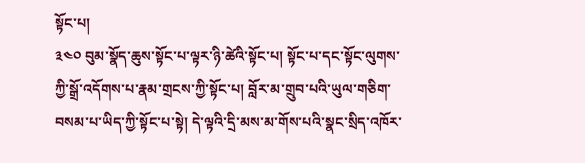སྟོང་པ།
༣༤༠ བུམ་སྣོད་ཆུས་སྟོང་པ་ལྟར་ཉི་ཚེའི་སྟོང་པ། སྟོང་པ་དང་སྟོང་ལུགས་ཀྱི་སྒྲོ་འདོགས་པ་རྣམ་གྲངས་ཀྱི་སྟོང་པ། བློར་མ་གྲུབ་པའི་ཡུལ་གཅིག་བསམ་པ་ཡིད་ཀྱི་སྟོང་པ་སྟེ། དེ་ལྟའི་དྲི་མས་མ་གོས་པའི་སྣང་སྲིད་འཁོར་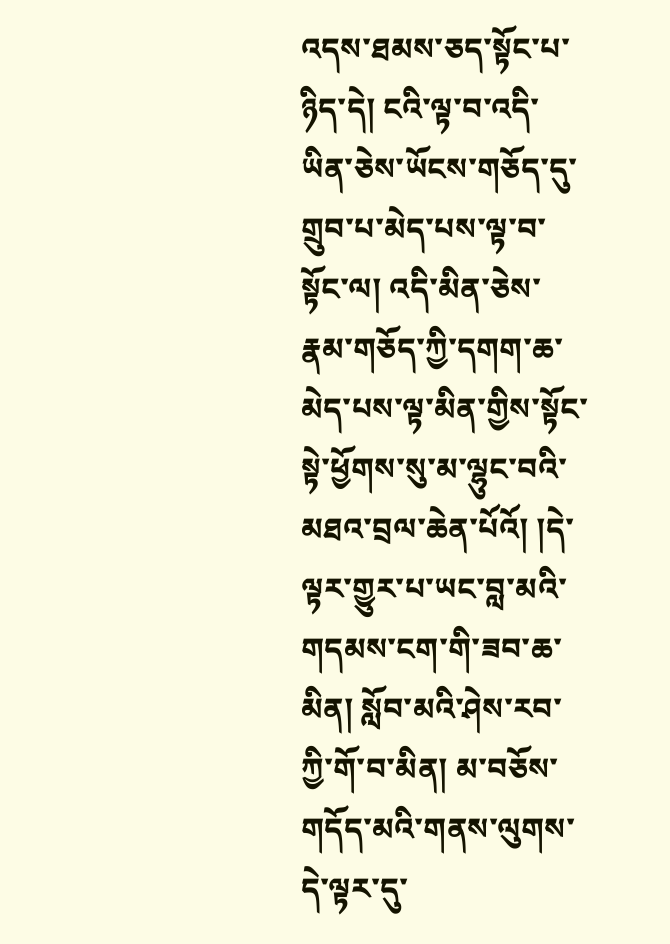འདས་ཐམས་ཅད་སྟོང་པ་ཉིད་དེ། ངའི་ལྟ་བ་འདི་ཡིན་ཅེས་ཡོངས་གཅོད་དུ་གྲུབ་པ་མེད་པས་ལྟ་བ་སྟོང་ལ། འདི་མིན་ཅེས་རྣམ་གཅོད་ཀྱི་དགག་ཆ་མེད་པས་ལྟ་མིན་གྱིས་སྟོང་སྟེ་ཕྱོགས་སུ་མ་ལྷུང་བའི་མཐའ་བྲལ་ཆེན་པོའོ། །དེ་ལྟར་གྱུར་པ་ཡང་བླ་མའི་གདམས་ངག་གི་ཟབ་ཆ་མིན། སློབ་མའི་ཤེས་རབ་ཀྱི་གོ་བ་མིན། མ་བཅོས་གདོད་མའི་གནས་ལུགས་དེ་ལྟར་དུ་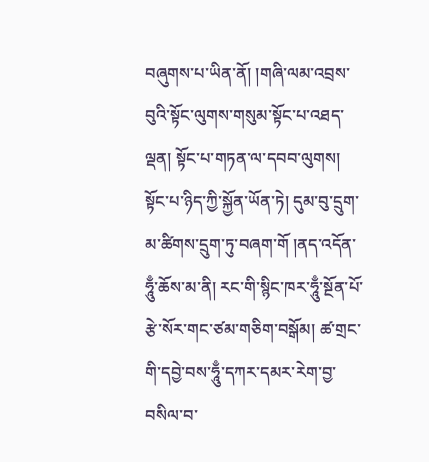བཞུགས་པ་ཡིན་ནོ། །གཞི་ལམ་འབྲས་བུའི་སྟོང་ལུགས་གསུམ་སྟོང་པ་འཐད་ལྡན། སྟོང་པ་གཏན་ལ་དབབ་ལུགས། སྟོང་པ་ཉིད་ཀྱི་སྐྱོན་ཡོན་ཏེ། དུམ་བུ་དྲུག་མ་ཚིགས་དྲུག་ཏུ་བཞག་གོ །ནད་འདོན་ཧཱུྃ་ཆོས་མ་ནི། རང་གི་སྙིང་ཁར་ཧཱུྃ་སྔོན་པོ་རྩེ་སོར་གང་ཙམ་གཅིག་བསྒོམ། ཚ་གྲང་གི་དབྱེ་བས་ཧཱུྃ་དཀར་དམར་རེག་བྱ་བསིལ་བ་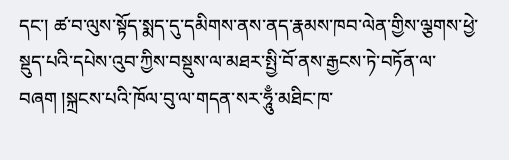དང་། ཚ་བ་ལུས་སྟོད་སྨད་དུ་དམིགས་ནས་ནད་རྣམས་ཁབ་ལེན་གྱིས་ལྕགས་ཕྱེ་སྡུད་པའི་དཔེས་འུབ་ཀྱིས་བསྡུས་ལ་མཐར་སྤྱི་བོ་ནས་རྒྱངས་ཏེ་བཏོན་ལ་བཞག །སྐྲངས་པའི་ཁོལ་བུ་ལ་གདན་སར་ཧཱུྃ་མཐིང་ཁ་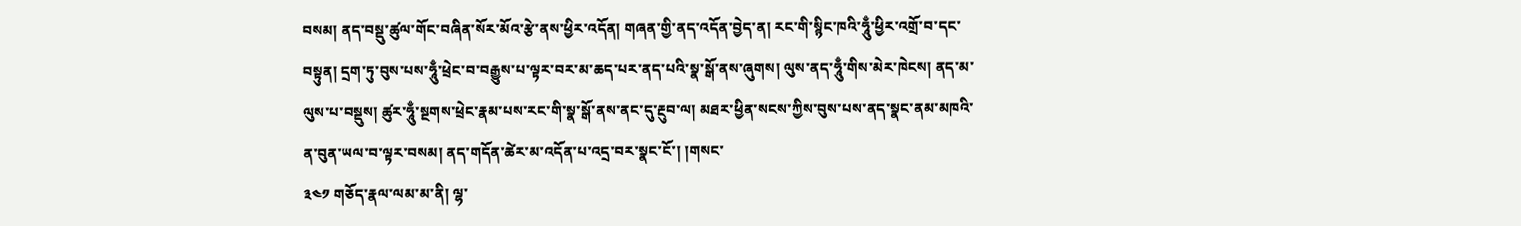བསམ། ནད་བསྡུ་ཚུལ་གོང་བཞིན་སོར་མོའ་རྩེ་ནས་ཕྱིར་འདོན། གཞན་གྱི་ནད་འདོན་བྱེད་ན། རང་གི་སྙིང་ཁའི་ཧཱུྃ་ཕྱིར་འགྲོ་བ་དང་བསྟུན། དྲག་ཏུ་བུས་པས་ཧཱུྃ་ཕྲེང་བ་བརྒྱུས་པ་ལྟར་བར་མ་ཆད་པར་ནད་པའི་སྣ་སྒོ་ནས་ཞུགས། ལུས་ནད་ཧཱུྃ་གིས་མེར་ཁེངས། ནད་མ་ལུས་པ་བསྡུས། ཚུར་ཧཱུྃ་སྔགས་ཕྲེང་རྣམ་པས་རང་གི་སྣ་སྒོ་ནས་ནང་དུ་རྔུབ་ལ། མཐར་ཕྱིན་སངས་ཀྱིས་བུས་པས་ནད་སྣང་ནམ་མཁའི་ན་བུན་ཡལ་བ་ལྟར་བསམ། ནད་གདོན་ཚེར་མ་འདོན་པ་འདྲ་བར་སྣང་ངོ་། །གསང་
༣༤༡ གཅོད་རྣལ་ལམ་མ་ནི། ལྷ་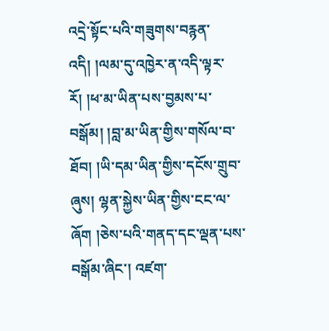འདྲེ་སྟོང་པའི་གཟུགས་བརྙན་འདི། །ལམ་དུ་འཁྱེར་ན་འདི་ལྟར་རོ། །ཕ་མ་ཡིན་པས་བྱམས་པ་བསྒོམ། །བླ་མ་ཡིན་གྱིས་གསོལ་བ་ཐོབ། །ཡི་དམ་ཡིན་གྱིས་དངོས་གྲུབ་ཞུས། ལྷན་སྐྱེས་ཡིན་གྱིས་ངང་ལ་ཞོག །ཅེས་པའི་གནད་དང་ལྡན་པས་བསྒོམ་ཞིང་། འཛག་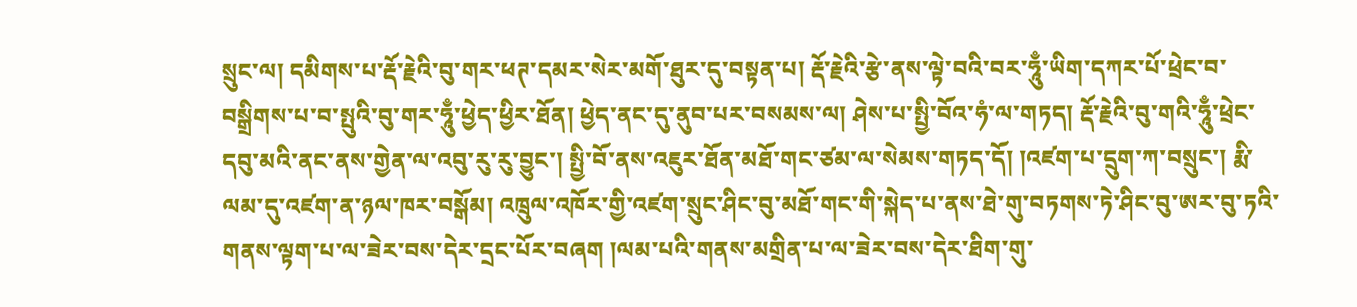སྲུང་ལ། དམིགས་པ་རྡོ་རྗེའི་བུ་གར་ཕཊ་དམར་སེར་མགོ་ཐུར་དུ་བསྟན་པ། རྡོ་རྗེའི་རྩེ་ནས་ལྟེ་བའི་བར་ཧཱུྃ་ཡིག་དཀར་པོ་ཕྲེང་བ་བསྒྲིགས་པ་བ་སྤུའི་བུ་གར་ཧཱུྃ་ཕྱེད་ཕྱིར་ཐོན། ཕྱེད་ནང་དུ་ནུབ་པར་བསམས་ལ། ཤེས་པ་སྤྱི་བོའ་ཧཾ་ལ་གཏད། རྡོ་རྗེའི་བུ་གའི་ཧཱུྃ་ཕྲེང་དབུ་མའི་ནང་ནས་གྱེན་ལ་འབུ་རུ་རུ་བྱུང་། སྤྱི་བོ་ནས་འཇུར་ཐོན་མཐོ་གང་ཙམ་ལ་སེམས་གཏད་དོ། །འཛག་པ་དྲུག་ཀ་བསྲུང་། རྨི་ལམ་དུ་འཛག་ན་ཉལ་ཁར་བསྒོམ། འཁྲུལ་འཁོར་གྱི་འཛག་སྲུང་ཤིང་བུ་མཐོ་གང་གི་སྐེད་པ་ནས་ཐེ་གུ་བཏགས་ཏེ་ཤིང་བུ་ཨར་བུ་ཏའི་གནས་ལྟག་པ་ལ་ཟེར་བས་དེར་དྲང་པོར་བཞག །ལམ་པའི་གནས་མགྲིན་པ་ལ་ཟེར་བས་དེར་ཐིག་གུ་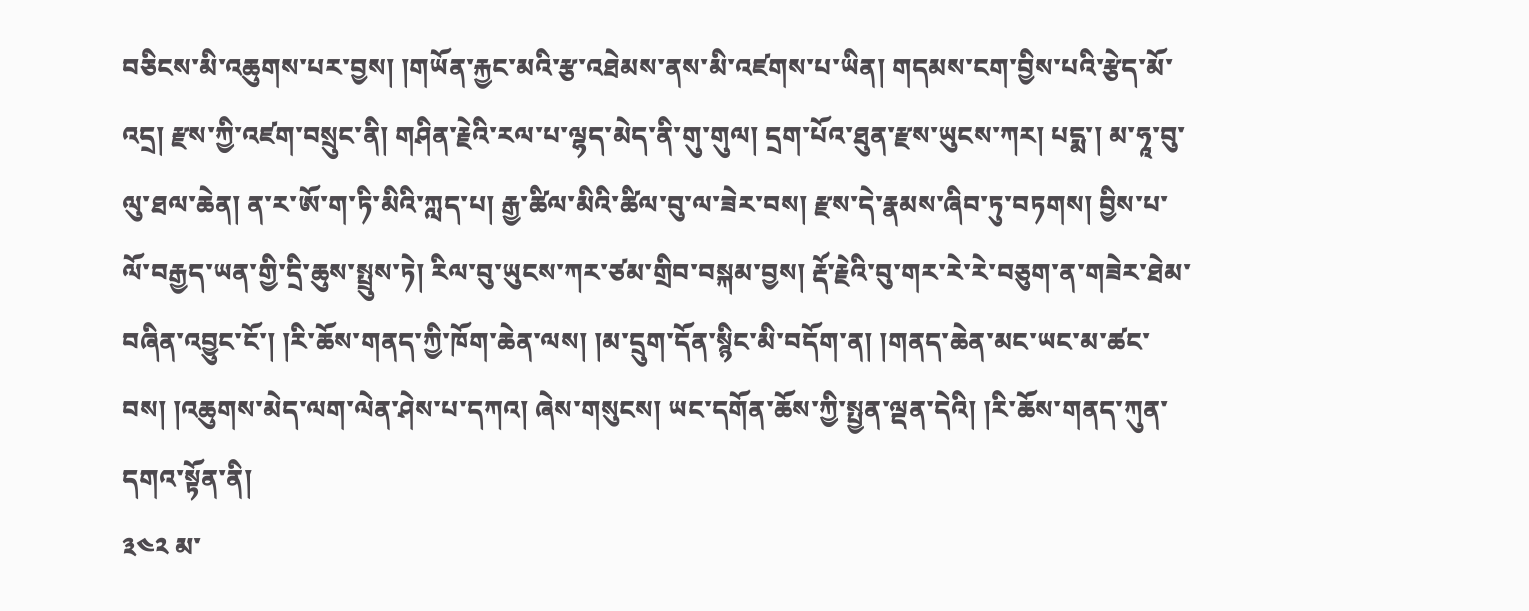བཅིངས་མི་འཆུགས་པར་བྱས། །གཡོན་རྐྱང་མའི་རྩ་འཐེམས་ནས་མི་འཛགས་པ་ཡིན། གདམས་ངག་བྱིས་པའི་རྩེད་མོ་འདྲ། རྫས་ཀྱི་འཛག་བསྲུང་ནི། གཤིན་རྗེའི་རལ་པ་ལྷད་མེད་ནི་གུ་གུལ། དྲག་པོའ་ཐུན་རྫས་ཡུངས་ཀར། པདྨ་། མ་ཧཱ་བུ་ལུ་ཐལ་ཆེན། ན་ར་ཨོ་ག་ཏི་མིའི་ཀླད་པ། རྒྱ་ཚིལ་མིའི་ཚིལ་བུ་ལ་ཟེར་བས། རྫས་དེ་རྣམས་ཞིབ་ཏུ་བཏགས། བྱིས་པ་ལོ་བརྒྱད་ཡན་གྱི་དྲི་ཆུས་སྤྲུས་ཏེ། རིལ་བུ་ཡུངས་ཀར་ཙམ་གྲིབ་བསྐམ་བྱས། རྡོ་རྗེའི་བུ་གར་རེ་རེ་བཅུག་ན་གཟེར་ཐེམ་བཞིན་འབྱུང་ངོ་། །རི་ཆོས་གནད་ཀྱི་ཁོག་ཆེན་ལས། །མ་དྲུག་དོན་སྙིང་མི་བདོག་ན། །གནད་ཆེན་མང་ཡང་མ་ཚང་བས། །འཆུགས་མེད་ལག་ལེན་ཤེས་པ་དཀའ། ཞེས་གསུངས། ཡང་དགོན་ཆོས་ཀྱི་སྤྱན་ལྡན་དེའི། །རི་ཆོས་གནད་ཀུན་དགའ་སྟོན་ནི།
༣༤༢ མ་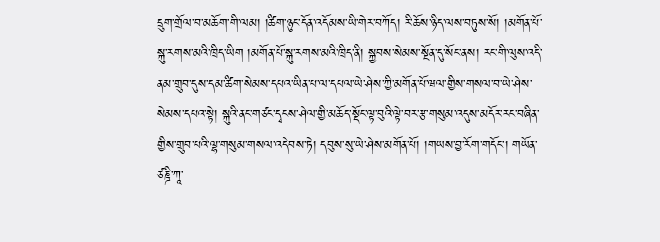དྲུག་གྲོལ་བ་མཆོག་གི་ལམ། །ཚིག་ཉུང་དོན་འདོམས་ཡི་གེར་བཀོད། རི་ཆོས་ཉིད་ལས་བཏུས་སོ། །མགོན་པོ་སྐུ་རགས་མའི་ཁྲིད་ཡིག །མགོན་པོ་སྐུ་རགས་མའི་ཁྲིད་ནི། སྐྱབས་སེམས་སྔོན་དུ་སོང་ནས། རང་གི་ལུས་འདི་ནམ་གྲུབ་དུས་དམ་ཚིག་སེམས་དཔའ་ཡིན་པ་ལ་དཔལ་ཡེ་ཤེས་ཀྱི་མགོན་པོ་ཝལ་གྱིས་གསལ་བ་ཡེ་ཤེས་སེམས་དཔའ་སྟེ། སྐུའི་ནང་གཙང་དྭངས་ཤེལ་གྱི་མཆོད་སྡོང་ལྟ་བུའི་ལྟེ་བར་རྩ་གསུམ་འདུས་མདོར་རང་བཞིན་གྱིས་གྲུབ་པའི་ལྷ་གསུམ་གསལ་འདེབས་ཏེ། དབུས་སུ་ཡེ་ཤེས་མགོན་པོ། །གཡས་བྱ་རོག་གདོང་། གཡོན་ཙཎྜི་ཀཱ་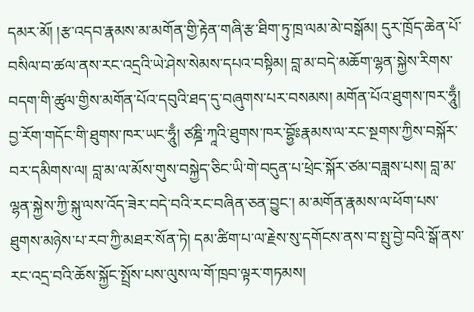དམར་མོ། །རྩ་འདབ་རྣམས་མ་མགོན་གྱི་རྟེན་གཞི་རྩ་ཐིག་ཏུ་ཁྲ་ལམ་མེ་བསྒོམ། དུར་ཁྲོད་ཆེན་པོ་བསིལ་བ་ཚལ་ནས་རང་འདྲའི་ཡེ་ཤེས་སེམས་དཔའ་བསྟིམ། བླ་མ་བདེ་མཆོག་ལྷན་སྐྱེས་རིགས་བདག་གི་ཚུལ་གྱིས་མགོན་པོའ་དབུའི་ཐད་དུ་བཞུགས་པར་བསམས། མགོན་པོའ་ཐུགས་ཁར་ཧཱུྃ། བྱ་རོག་གདོང་གི་ཐུགས་ཁར་ཡང་ཧཱུྃ། ཙཎྜི་ཀཱའི་ཐུགས་ཁར་བྷྱོཿརྣམས་ལ་རང་སྔགས་ཀྱིས་བསྐོར་བར་དམིགས་ལ། བླ་མ་ལ་མོས་གུས་བསྐྱེད་ཅིང་ཡི་གེ་བདུན་པ་ཕྲེང་སྐོར་ཙམ་བཟླས་པས། བླ་མ་ལྷན་སྐྱེས་ཀྱི་སྐུ་ལས་འོད་ཟེར་བདེ་བའི་རང་བཞིན་ཅན་བྱུང་། མ་མགོན་རྣམས་ལ་ཕོག་པས་ཐུགས་མཉེས་པ་རབ་ཀྱི་མཐར་སོན་ཏེ། དམ་ཚིག་པ་ལ་རྗེས་སུ་དགོངས་ནས་བ་སྤུ་བྱེ་བའི་སྒོ་ནས་རང་འདྲ་བའི་ཆོས་སྐྱོང་སྤྲོས་པས་ལུས་ལ་གོ་ཁྲབ་ལྟར་གཏམས།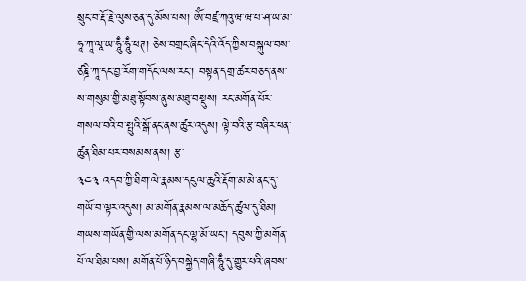སྲུང་བ་རྡོ་རྗེ་ལུས་ཅན་དུ་མོས་པས། ༀ་བཛྲ་ཀའུ་ཝ་ཝ་པ་ཤ་ཡ་མ་ཧཱ་ཀཱ་ལཱ་ཡ་ཧཱུྃ་ཧཱུྃ་ཕཊ། ཅེས་བགྲང་ཞིང་དེའི་འོད་ཀྱིས་བསྐུལ་བས་ཙཎྜི་ཀཱ་དང་བྱ་རོག་གདོང་ལས་རང་། བསྟན་དགྲ་ཚར་བཅད་ནས་ས་གསུམ་གྱི་མཐུ་སྟོབས་ནུས་མཐུ་བསྡུས། རང་མགོན་པོར་གསལ་བའི་བ་སྤུའི་སྒོ་ནང་ནས་ཚུར་འདུས། ལྟེ་བའི་རྩ་བཞིར་ཕན་ཚུན་ཐིམ་པར་བསམས་ནས། རྩ་
༣༤༣ འདབ་ཀྱི་ཐིག་ལེ་རྣམས་དངུལ་ཆུའི་རྡོག་མ་མེ་ནང་དུ་གཡོ་བ་ལྟར་འདུས། མ་མགོན་རྣམས་ལ་མཆོད་ཚུལ་དུ་ཐིམ། གཡས་གཡོན་གྱི་ལས་མགོན་དང་ལྷ་མོ་ཡང་། དབུས་ཀྱི་མགོན་པོ་ལ་ཐིམ་པས། མགོན་པོ་ཉིད་བསྐྱེད་གཞི་ཧཱུྃ་དུ་གྱུར་པའི་ཞབས་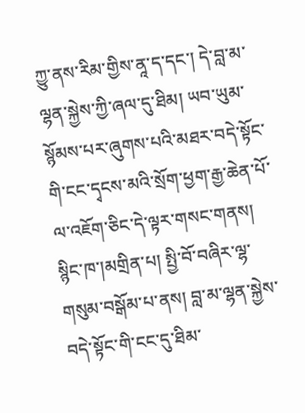ཀྱུ་ནས་རིམ་གྱིས་ནཱ་ད་དང་། དེ་བླ་མ་ལྷན་སྐྱེས་ཀྱི་ཞལ་དུ་ཐིམ། ཡབ་ཡུམ་སྙོམས་པར་ཞུགས་པའི་མཐར་བདེ་སྟོང་གི་ངང་དྭངས་མའི་སྲོག་ཕྱག་རྒྱ་ཆེན་པོ་ལ་འཇོག་ཅིང་དེ་ལྟར་གསང་གནས། སྙིང་ཁ་།མགྲིན་པ། སྤྱི་བོ་བཞིར་ལྷ་གསུམ་བསྒོམ་པ་ནས། བླ་མ་ལྷན་སྐྱེས་བདེ་སྟོང་གི་ངང་དུ་ཐིམ་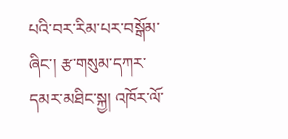པའི་བར་རིམ་པར་བསྒོམ་ཞིང་། རྩ་གསུམ་དཀར་དམར་མཐིང་སྐྱ། འཁོར་ལོ་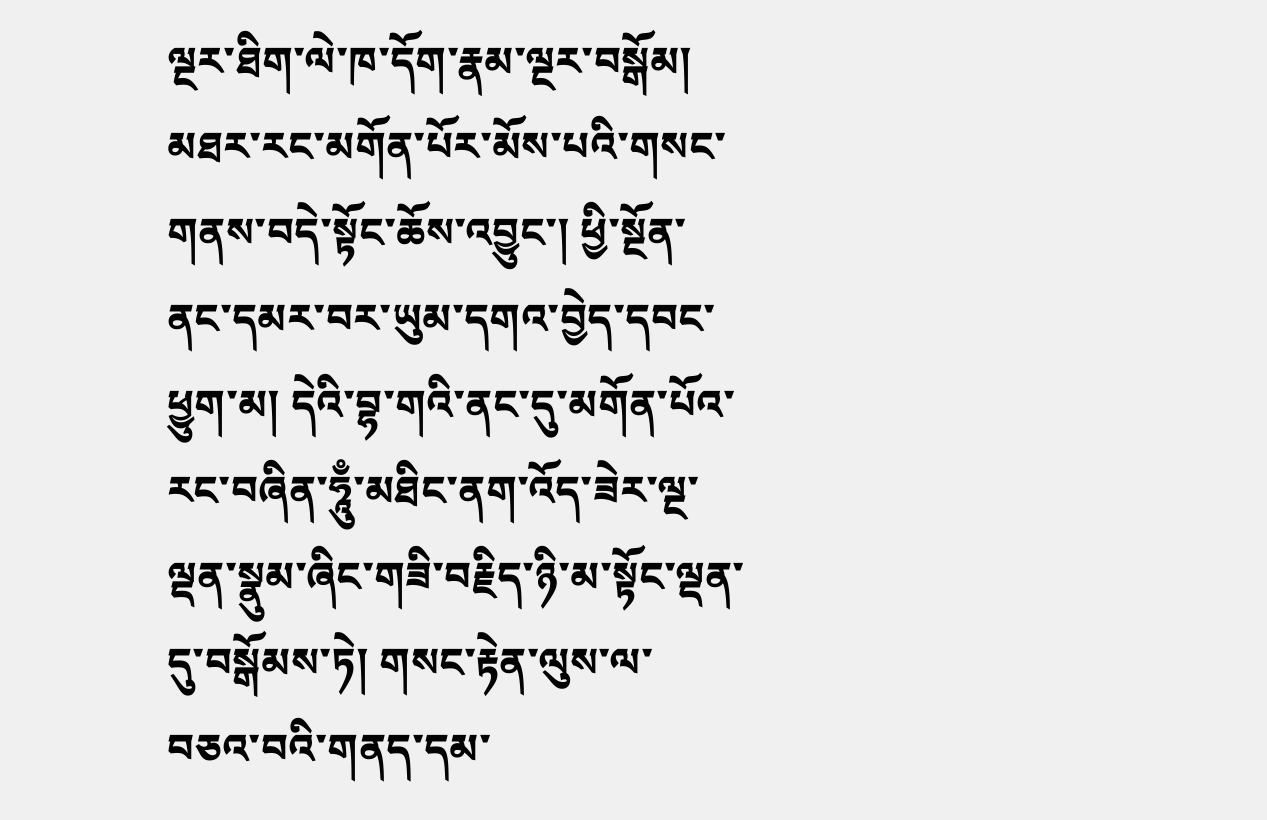ལྔར་ཐིག་ལེ་ཁ་དོག་རྣམ་ལྔར་བསྒོམ། མཐར་རང་མགོན་པོར་མོས་པའི་གསང་གནས་བདེ་སྟོང་ཆོས་འབྱུང་། ཕྱི་སྔོན་ནང་དམར་བར་ཡུམ་དགའ་བྱེད་དབང་ཕྱུག་མ། དེའི་བྷ་གའི་ནང་དུ་མགོན་པོའ་རང་བཞིན་ཧཱུྃ་མཐིང་ནག་འོད་ཟེར་ལྔ་ལྡན་སྣུམ་ཞིང་གཟི་བརྗིད་ཉི་མ་སྟོང་ལྡན་དུ་བསྒོམས་ཏེ། གསང་རྟེན་ལུས་ལ་བཅའ་བའི་གནད་དམ་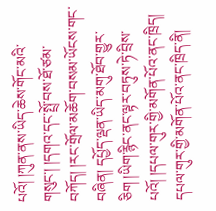པའོ། །ཀུན་ནས་ཡིད་ཆེས་གོང་མའི་གསུང་། །དགའ་དང་སྤྲོ་བས་ཐོ་ཙམ་བཀོད། །རང་གྲོལ་མཆོག་བསམ་ཡོངས་གང་བཞིན། དཔྱོད་ལྡན་ཡིད་མགུ་ཐོབ་གྱུར་ཅིག །ཡིག་རྙིང་ནང་ལྟར་བཏུས་ཏེ་བྲིས་པའོ། །དཔལ་གུར་གྱི་མགོན་པོའ་ནང་ཁྲིད། དཔལ་གུར་གྱི་མགོན་པོའ་ནང་ཁྲིད་ནི།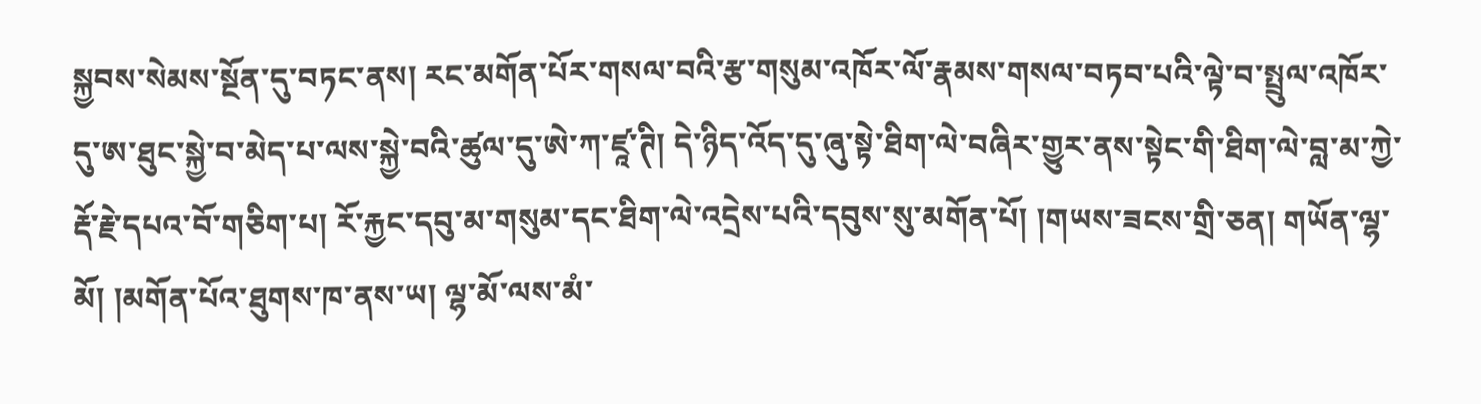སྐྱབས་སེམས་སྔོན་དུ་བཏང་ནས། རང་མགོན་པོར་གསལ་བའི་རྩ་གསུམ་འཁོར་ལོ་རྣམས་གསལ་བཏབ་པའི་ལྟེ་བ་སྤྲུལ་འཁོར་དུ་ཨ་ཐུང་སྐྱེ་བ་མེད་པ་ལས་སྐྱེ་བའི་ཚུལ་དུ་ཨེ་ཀ་ཛཱ་ཊི། དེ་ཉིད་འོད་དུ་ཞུ་སྟེ་ཐིག་ལེ་བཞིར་གྱུར་ནས་སྟེང་གི་ཐིག་ལེ་བླ་མ་ཀྱེ་རྡོ་རྗེ་དཔའ་བོ་གཅིག་པ། རོ་རྐྱང་དབུ་མ་གསུམ་དང་ཐིག་ལེ་འདྲེས་པའི་དབུས་སུ་མགོན་པོ། །གཡས་ཟངས་གྲི་ཅན། གཡོན་ལྷ་མོ། །མགོན་པོའ་ཐུགས་ཁ་ནས་ཡ། ལྷ་མོ་ལས་མཾ་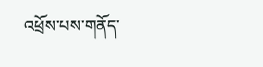འཕྲོས་པས་གནོད་